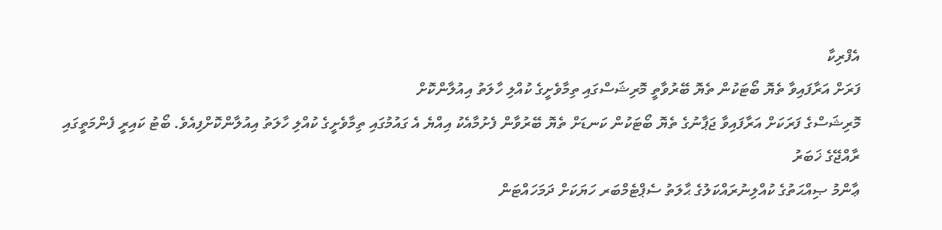އެފްރިކާ
ފަރަށް އަރާފައިވާ ތެޔޮ ބޯޓަކުން ތެޔޮ ބޭރުވާތީ މޮރިޝަސްގައި ތިމާވެށީގެ ކުއްލި ހާލަތު އިއުލާންކޮށް
މޮރިޝަސްގެ ފަރަކަށް އަރާފައިވާ ޖަޕާނުގެ ތެޔޮ ބޯޓަކުން ކަނޑަށް ތެޔޮ ބޭރުވާން ފެށުމާއެކު އިއްޔެ އެ ގައުމުގައި ތިމާވެށީގެ ކުއްލި ހާލަތު އިއުލާންކޮށްފިއެވެ. ބޯޓު ކައިރީ ފެންމަތީގައި
ރާއްޖޭގެ ޚަބަރު
ޢާންމު ޞިއްޙަތުގެ ކުއްލިނުރައްކަލުގެ ޙާލަތު ސެޕްޓެމްބަރ ހަޔަކަށް ދަމަހައްޓަން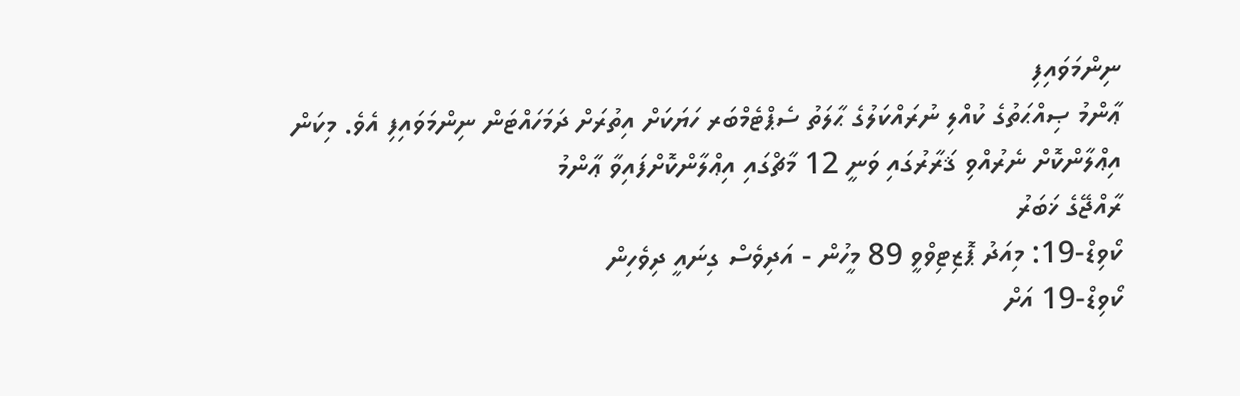ނިންމަވައިފި
ޢާންމު ޞިއްޙަތުގެ ކުއްލި ނުރައްކަލުގެ ޙާލަތު ސެޕްޓެމްބަރ ހަޔަކަށް އިތުރަށް ދަމަހައްޓަން ނިންމަވައިފި އެވެ. މިކަން އިޢްލާންކޮށް ނެރުއްވި ޤަރާރުގައި ވަނީ 12 މާޗްގައި އިޢްލާންކޮށްފައިވާ ޢާންމު
ރާއްޖޭގެ ޚަބަރު
ކޯވިޑް-19: މިއަދު ޕޮޒިޓިވްވީ 89 މީހުން - އަދިވެސް ގިނައީ ދިވެހިން
ކޯވިޑް-19 އަށް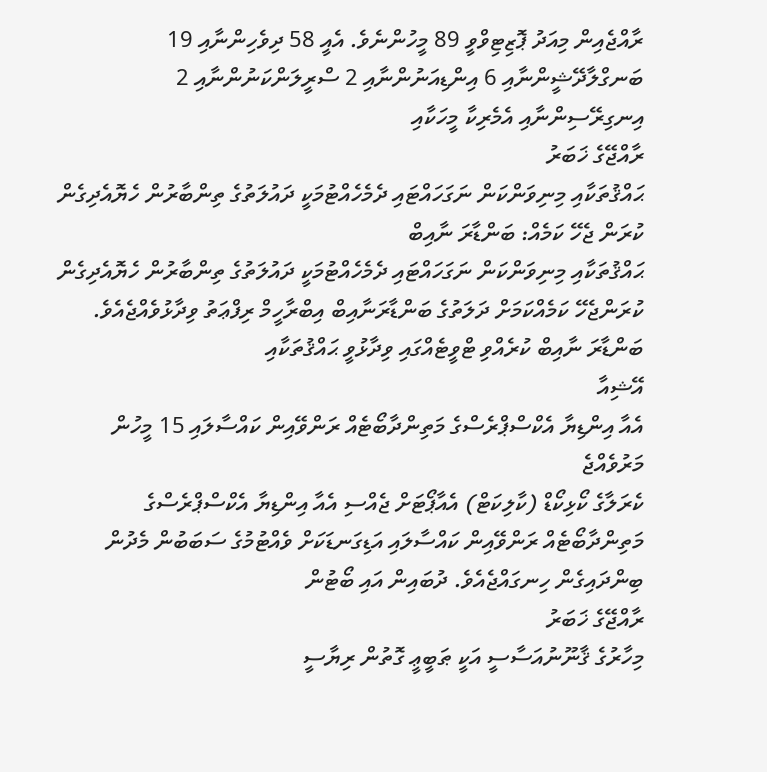ރާއްޖެއިން މިއަދު ޕޮޒިޓިވްވީ 89 މީހުންނެވެ. އެއީ 58 ދިވެހިންނާއި 19 ބަނގްލާދޭޝީންނާއި 6 އިންޑިއަނުންނާއި 2 ސްރީލަންކަނުންނާއި 2 އިނގިރޭސިންނާއި އެމެރިކާ މީހަކާއި
ރާއްޖޭގެ ޚަބަރު
ޙައްޤުތަކާއި މިނިވަންކަން ނަގަހައްޓައި ދެމެހެއްޓުމަކީ ދައުލަތުގެ ތިންބާރުން ހެޔޮއެދިގެން ކުރަން ޖެހޭ ކަމެއް: ބަންޑާރަ ނާއިބް
ޙައްޤުތަކާއި މިނިވަންކަން ނަގަހައްޓައި ދެމެހެއްޓުމަކީ ދައުލަތުގެ ތިންބާރުން ހެޔޮއެދިގެން ކުރަންޖެހޭ ކަމެއްކަމަށް ދަލަތުގެ ބަންޑާރަނާއިބް އިބްރާހީމް ރިފްޢަތު ވިދާޅުވެއްޖެއެވެ. ބަންޑާރަ ނާއިބް ކުރެއްވި ޓްވީޓެއްގައި ވިދާޅުވީ ޙައްޤުތަކާއި
އޭޝިއާ
އެއާ އިންޑިޔާ އެކްސްޕްރެސްގެ މަތިންދާބޯޓެއް ރަންވޭއިން ކައްސާލައި 15 މީހުން މަރުވެއްޖެ
ކެރަލާގެ ކޯޅިކޯޑް (ކާލިކަޓް) އެއާޕޯޓަށް ޖެއްސި އެއާ އިންޑިޔާ އެކްސްޕްރެސްގެ މަތިންދާބޯޓެއް ރަންވޭއިން ކައްސާލައި އަޑިގަނޑަކަށް ވެއްޓުމުގެ ސަބަބުން މެދުން ބިންދައިގެން ހިނގައްޖެއެވެ. ދުބައިން އައި ބޯޓުން
ރާއްޖޭގެ ޚަބަރު
މިހާރުގެ ޤާނޫނުއަސާސީ އަކީ ޠަބީޢީ ގޮތުން ރިޔާސީ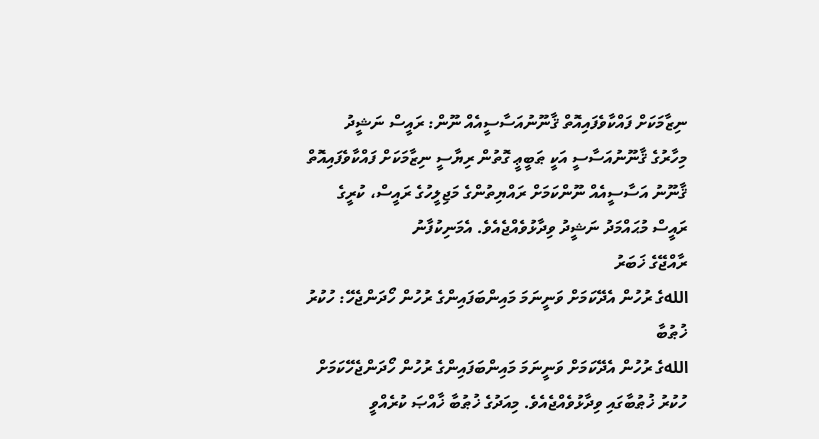ނިޒާމަކަށް ފައްކާވެފައިއޮތް ޤާނޫނުއަސާސީއެއް ނޫން: ރައީސް ނަޝީދު
މިހާރުގެ ޤާނޫނުއަސާސީ އަކީ ޠަބީޢީ ގޮތުން ރިޔާސީ ނިޒާމަކަށް ފައްކާވެފައިއޮތް ޤާނޫނު އަސާސީއެއް ނޫންކަމަށް ރައްޔިތުންގެ މަޖިލީހުގެ ރައީސް، ކުރީގެ ރައީސް މުޙައްމަދު ނަޝީދު ވިދާޅުވެއްޖެއެވެ. އެމަނިކުފާނު
ރާއްޖޭގެ ޚަބަރު
اللهގެ ރުހުން އެދޭކަމަށް ވަނީނަމަ މައިންބަފައިންގެ ރުހުން ހޯދަންޖެހޭ: ހުކުރު ޚުޠުބާ
اللهގެ ރުހުން އެދޭކަމަށް ވަނީނަމަ މައިންބަފައިންގެ ރުހުން ހޯދަންޖެހޭކަމަށް ހުކުރު ޚުޠުބާގައި ވިދާޅުވެއްޖެއެވެ. މިއަދުގެ ޚުޠުބާ ޚާއްޞަ ކުރެއްވީ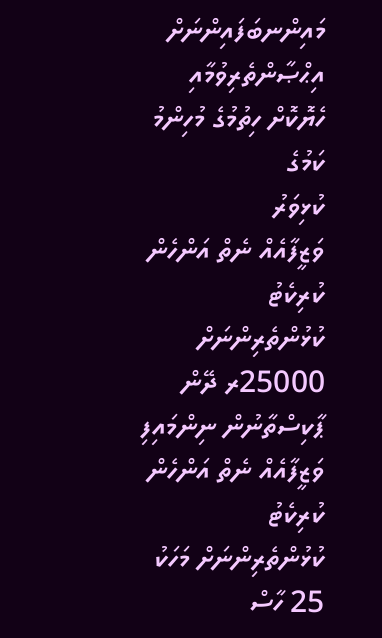މައިންނބަފައިންނަށް އިޙްޞާންތެރިވުމާއި ހެޔޮކޮށް ހިތުމުގެ މުހިންމު ކަމުގެ
ކުޅިވަރު
ވަޒީފާއެއް ނެތް އަންހެން ކުރިކެޓު ކުޅުންތެރިންނަށް 25000ރ ދޭން ޕާކިސްތާނުން ނިންމައިފި
ވަޒީފާއެއް ނެތް އަންހެން ކުރިކެޓު ކުޅުންތެރިންނަށް މަހަކު 25 ހާސް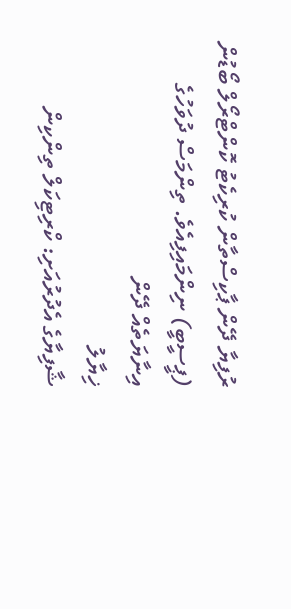ރުފިޔާ ދޭން ޕާކިސްތާން ކުރިކެޓު ކޮންޓްރޯލް ބޯޑުން (ޕީސީބީ) ނިންމައިފިއެވެ. ތިންމަސް ދުވަހުގެ އިނާޔަތެއް ދޭން
ޚިޔާލު
ޝާފިޔާގެ އެދުރުއަށި: ކްރިޓިކަލް ތިންކިން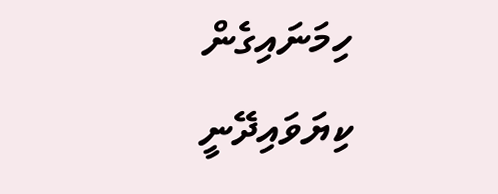ހިމަނައިގެން ކިޔަވައިދޭނީ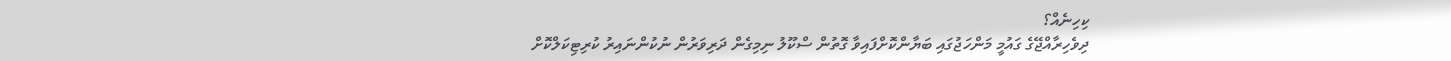ކިހިނެއް؟
ދިވެހިރާއްޖޭގެ ގައުމީ މަންހަޖުގައި ބަޔާންކޮށްފައިވާ ގޮތުން ސްކޫލު ނިމިގެން ދަރިވަރުން ނުކުންނައިރު ކުރިޓިކަލްކޮށް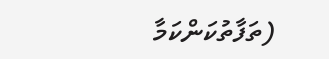(ތަފާތުކަންކަމާ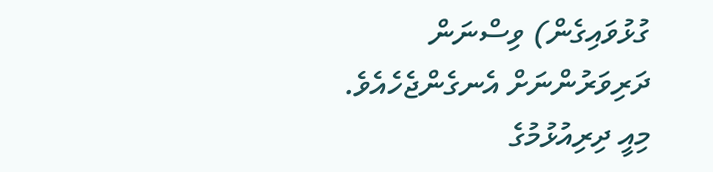ގުޅުވައިގެން) ވިސްނަން ދަރިވަރުންނަށް އެނގެންޖެހެއެވެ. މިއީ ދިރިއުޅުމުގެ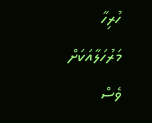ހުރިހާ މަރުހަލާއަކަށް ވެސް